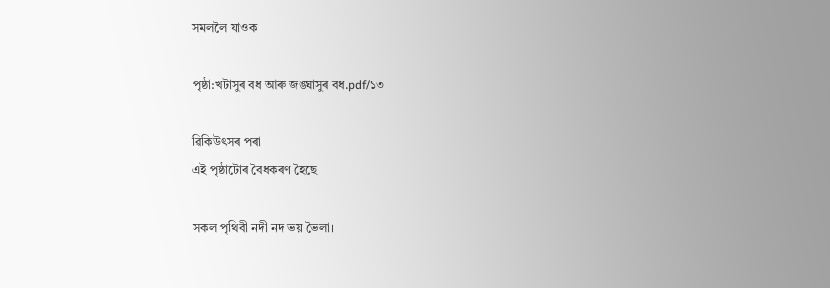সমললৈ যাওক

পৃষ্ঠা:খটাসুৰ বধ ‍আৰু জঙ্ঘাসুৰ বধ.pdf/১৩

ৱিকিউৎসৰ পৰা
এই পৃষ্ঠাটোৰ বৈধকৰণ হৈছে

সকল পৃথিবী নদী নদ ভয় ভৈলা।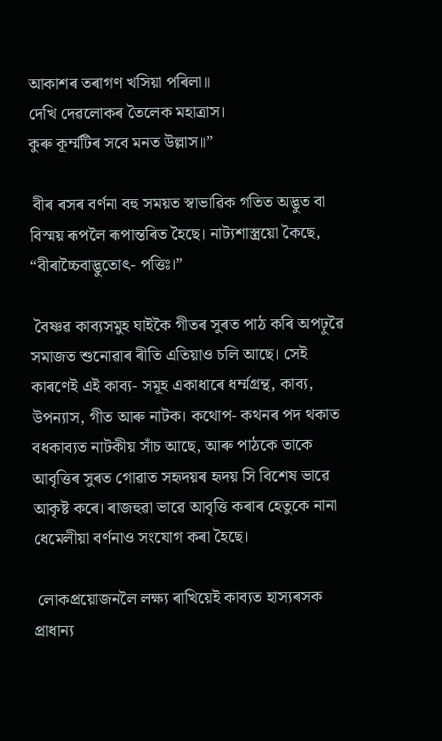আকাশৰ তৰাগণ খসিয়া পৰিলা॥
দেখি দেৱলোকৰ তৈলেক মহাত্ৰাস।
কুৰু কূৰ্ম্মটিৰ সবে মনত উল্লাস॥”

 বীৰ ৰসৰ বৰ্ণনা বহু সময়ত স্বাভাৱিক গতিত অদ্ভুত বা বিস্ময় ৰূপলৈ ৰূপান্তৰিত হৈছে। নাট্যশাস্ত্ৰয়ো কৈছে, “বীৰাচ্চৈবাদ্ভুতোৎ- পত্তিঃ।”

 বৈষ্ণৱ কাব্যসমুহ ঘাইকৈ গীতৰ সুৰত পাঠ কৰি অপঢ়ুৱৈ সমাজত শুনোৱাৰ ৰীতি এতিয়াও চলি আছে। সেই কাৰণেই এই কাব্য- সমূহ একাধাৰে ধৰ্ম্মগ্ৰন্থ, কাব্য, উপন্যাস, গীত আৰু নাটক। কথোপ- কথনৰ পদ থকাত বধকাব্যত নাটকীয় সাঁচ আছে, আৰু পাঠকে তাকে আবৃত্তিৰ সুৰত গোৱাত সহৃদয়ৰ হৃদয় সি বিশেষ ভাৱে আকৃষ্ট কৰে। ৰাজহুৱা ভাৱে আবৃত্তি কৰাৰ হেতুকে নানা ধেমেলীয়া বৰ্ণনাও সংযোগ কৰা হৈছে।

 লোকপ্ৰয়োজনলৈ লক্ষ্য ৰাখিয়েই কাব্যত হাস্যৰসক প্ৰাধান্য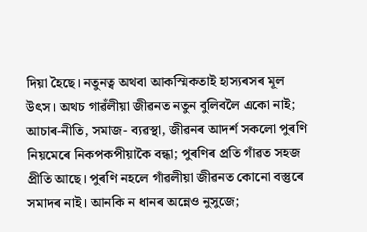দিয়া হৈছে। নতুনত্ব অথবা আকস্মিকতাই হাস্যৰসৰ মূল উৎস। অথচ গাৱঁলীয়া জীৱনত নতুন বুলিবলৈ একো নাই; আচাৰ-নীতি, সমাজ- ব্যৱস্থা, জীৱনৰ আদৰ্শ সকলো পুৰণি নিয়মেৰে নিকপকপীয়াকৈ বন্ধা; পুৰণিৰ প্ৰতি গাঁৱত সহজ প্ৰীতি আছে। পুৰণি নহলে গাঁৱলীয়া জীৱনত কোনো বস্তুৰে সমাদৰ নাই। আনকি ন ধানৰ অন্নেও নুসুজে;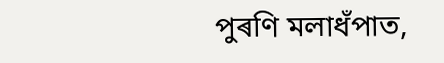পুৰণি মলাধঁপাত,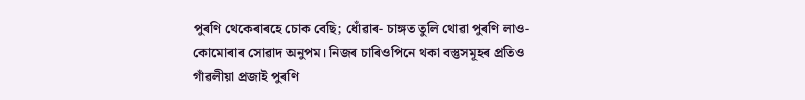পুৰণি থেকেৰাৰহে চোক বেছি; ধোঁৱাৰ- চাঙ্গত তুলি থোৱা পুৰণি লাও-কোমোৰাৰ সোৱাদ অনুপম। নিজৰ চাৰিওপিনে থকা বস্তুসমূহৰ প্ৰতিও গাঁৱলীয়া প্ৰজাই পুৰণি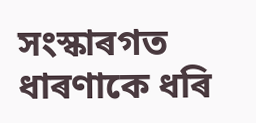সংস্কাৰগত ধাৰণাকে ধৰি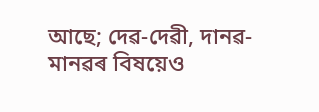আছে; দেৱ-দেৱী, দানৱ-মানৱৰ বিষয়েও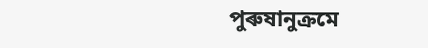পুৰুষানুক্ৰমে